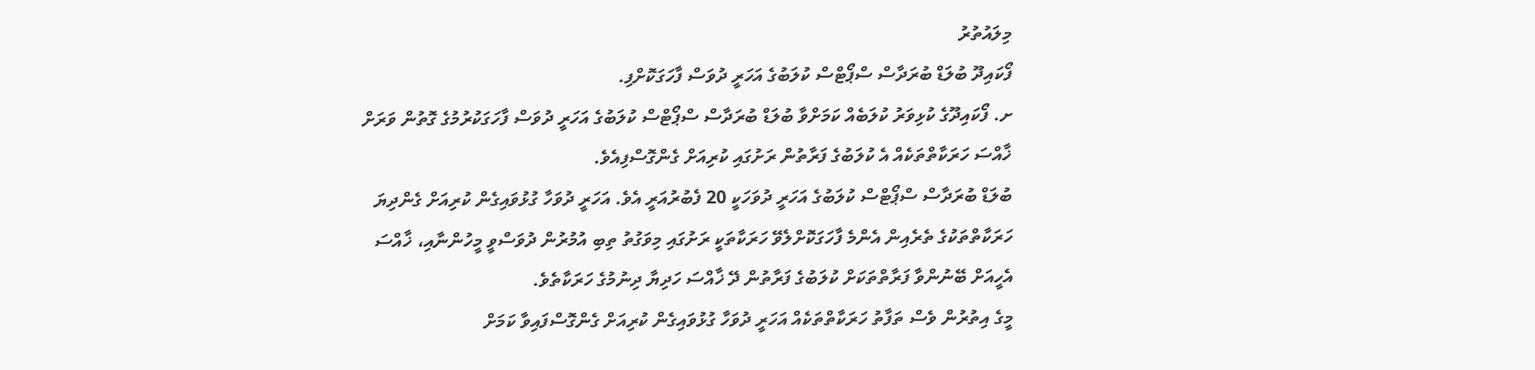މިލައުތުރު
ފޯކައިދޫ ބުލަޑް ބުރަދާސް ސްޕޯޓްސް ކުލަބުގެ އަހަރީ ދުވަސް ފާހަގަކޮށްފި.
ށ. ފޯކައިދޫގެ ކުޅިވަރު ކުލަބެއް ކަމަށްވާ ބުލަޑް ބުރަދާސް ސްޕޯޓްސް ކުލަބުގެ އަހަރީ ދުވަސް ފާހަގަކުރުމުގެ ގޮތުން ވަރަށް ޚާއްސަ ހަރަކާތްތަކެއް އެ ކުލަބުގެ ފަރާތުން ރަށުގައި ކުރިއަށް ގެންގޮސްފިއެވެ.
ބުލަޑް ބުރަދާސް ސްޕޯޓްސް ކުލަބުގެ އަހަރީ ދުވަހަކީ 20 ފެބުރުއަރީ އެވެ. އަހަރީ ދުވަހާ ގުޅުވައިގެން ކުރިއަށް ގެންދިޔަ ހަރަކާތްތަކުގެ ތެރެއިން އެންމެ ފާހަގަކޮށްލެވޭ ހަރަކާތަކީ ރަށުގައި މިވަގުތު ތިބި އުމުރުން ދުވަސްވީ މީހުންނާއި، ޚާއްސަ އެހީއަށް ބޭނުންވާ ފަރާތްތަކަށް ކުލަބުގެ ފަރާތުން ދޭ ޚާއްސަ ހަދިޔާ ދިނުމުގެ ހަރަކާތެވެ.
މީގެ އިތުރުން ވެސް ތަފާތު ހަރަކާތްތަކެއް އަހަރީ ދުވަހާ ގުޅުވައިގެން ކުރިއަށް ގެންގޮސްފައިވާ ކަމަށް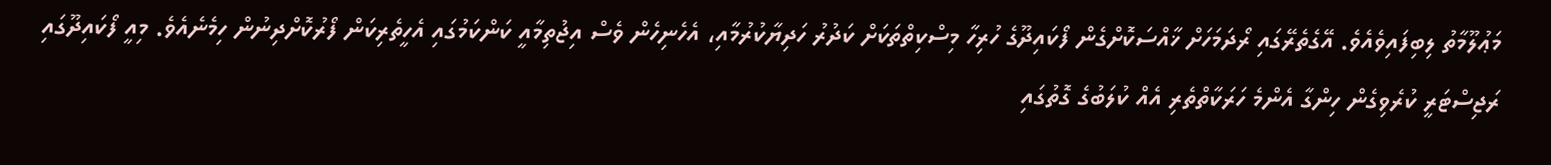މަޢުލޫމާތު ލިބިފައިވެއެވެ. އޭގެތެރޭގައި ރޯދަމަހަށް ޚާއްސަކޮށްގެން ފޯކައިދޫގެ ހުރިހާ މިސްކިތްތަކަށް ކަދުރު ހަދިޔާކުރުމާއި، އެހެނިހެން ވެސް އިޖުތިމާއީ ކަންކަމުގައި އެހީތެރިކަން ފޯރުކޮށްދިނުން ހިމެނެއެވެ. މިއީ ފޯކައިދޫގައި ރަޖިސްޓަރީ ކުރެވިގެން ހިންގާ އެންމެ ހަރަކާތްތެރި އެއް ކުލަބުގެ ގޮތުގައި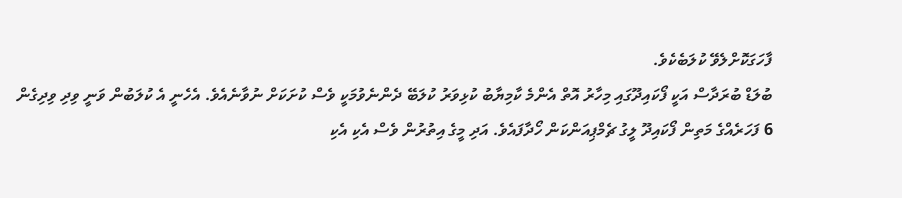ފާހަގަކޮށްލެވޭ ކުލަބެކެވެ.
ބުލަޑް ބުރަދާސް އަކީ ފޯކައިދޫގައި މިހާރު އޮތް އެންމެ ކާމިޔާބު ކުޅިވަރު ކުލަބޭ ދެންނެވުމަކީ ވެސް ކުށަކަށް ނުވާނެއެވެ. އެހެނީ އެ ކުލަބުން ވަނީ ވިދި ވިދިގެން 6 ފަހަރެއްގެ މަތިން ފޯކައިދޫ ލީގު ޗެމްޕިއަންކަން ހޯދާފައެވެ. އަދި މީގެ އިތުރުން ވެސް އެކި އެކި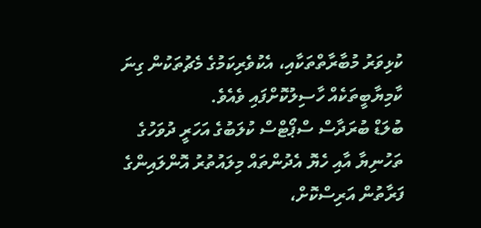ކުޅިވަރު މުބާރާތްތަކާއި، އެކުވެރިކަމުގެ މެޗުތަކުން ގިނަ ކާމިޔާބީތަކެއް ހާސިލުކޮށްފައި ވެއެވެ.
ބުލަޑް ބުރަދާސް ސްޕޯޓްސް ކުލަބުގެ އަހަރީ ދުވަހުގެ ތަހުނިޔާ އާއި ހެޔޮ އެދުންތައް މިލައުތުރު އޮންލައިންގެ ފަރާތުން އަރިސްކޮށް،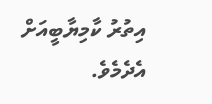އިތުރު ކާމިޔާބީއަށް އެދެމެވެ.